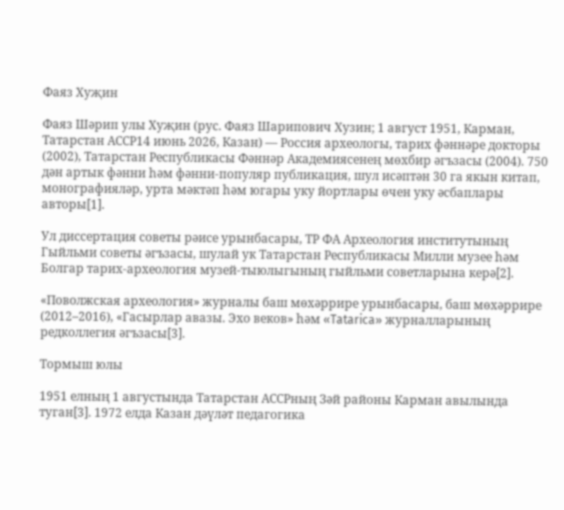Фаяз Хуҗин

Фаяз Шәрип улы Хуҗин (рус. Фаяз Шарипович Хузин; 1 август 1951, Карман, Татарстан АССР14 июнь 2026, Казан) — Россия археологы, тарих фәннәре докторы (2002), Татарстан Республикасы Фәннәр Академиясенең мөхбир әгъзасы (2004). 750 дән артык фәнни һәм фәнни-популяр публикация, шул исәптән 30 га якын китап, монографияләр, урта мәктәп һәм югары уку йортлары өчен уку әсбаплары авторы[1].

Ул диссертация советы рәисе урынбасары, ТР ФА Археология институтының Гыйльми советы әгъзасы, шулай ук Татарстан Республикасы Милли музее һәм Болгар тарих-археология музей-тыюлыгының гыйльми советларына керә[2].

«Поволжская археология» журналы баш мөхәррире урынбасары, баш мөхәррире (2012–2016), «Гасырлар авазы. Эхо веков» һәм «Tatarica» журналларының редколлегия әгъзасы[3].

Тормыш юлы

1951 елның 1 августында Татарстан АССРның Зәй районы Карман авылында туган[3]. 1972 елда Казан дәүләт педагогика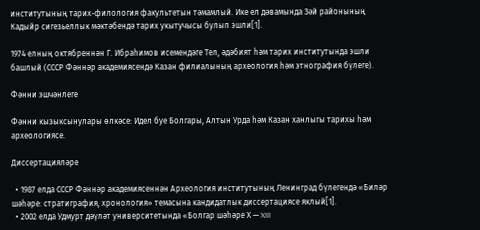институтының тарих-филология факультетын тәмамлый. Ике ел дәвамында Зәй районының Кадыйр сигезьеллык мәктәбендә тарих укытучысы булып эшли[1].

1974 елның октябреннән Г. Ибраһимов исемендәге Тел, әдәбият һәм тарих институтында эшли башлый (СССР Фәннәр академиясендә Казан филиалының археология һәм этнография бүлеге).

Фәнни эшчәнлеге

Фәнни кызыксынулары өлкәсе: Идел буе Болгары, Алтын Урда һәм Казан ханлыгы тарихы һәм археологиясе.

Диссертацияләре

  • 1987 елда СССР Фәннәр академиясеннән Археология институтының Ленинград бүлегендә «Биләр шәһәре: стратиграфия, хронология» темасына кандидатлык диссертациясе яклый[1].
  • 2002 елда Удмурт дәүләт университетында «Болгар шәһәре Х — XIII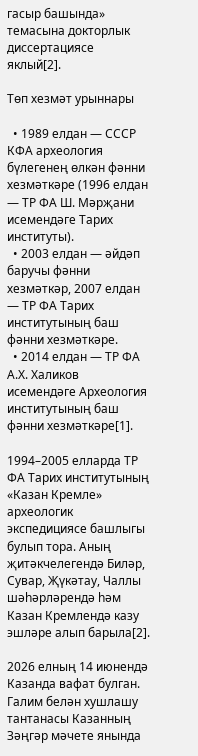гасыр башында» темасына докторлык диссертациясе яклый[2].

Төп хезмәт урыннары

  • 1989 елдан — СССР КФА археология бүлегенең өлкән фәнни хезмәткәре (1996 елдан — ТР ФА Ш. Мәрҗани исемендәге Тарих институты).
  • 2003 елдан — әйдәп баручы фәнни хезмәткәр, 2007 елдан — ТР ФА Тарих институтының баш фәнни хезмәткәре.
  • 2014 елдан — ТР ФА А.Х. Халиков исемендәге Археология институтының баш фәнни хезмәткәре[1].

1994–2005 елларда ТР ФА Тарих институтының «Казан Кремле» археологик экспедициясе башлыгы булып тора. Аның җитәкчелегендә Биләр, Сувар, Җүкәтау, Чаллы шәһәрләрендә һәм Казан Кремлендә казу эшләре алып барыла[2].

2026 елның 14 июнендә Казанда вафат булган. Галим белән хушлашу тантанасы Казанның Зәңгәр мәчете янында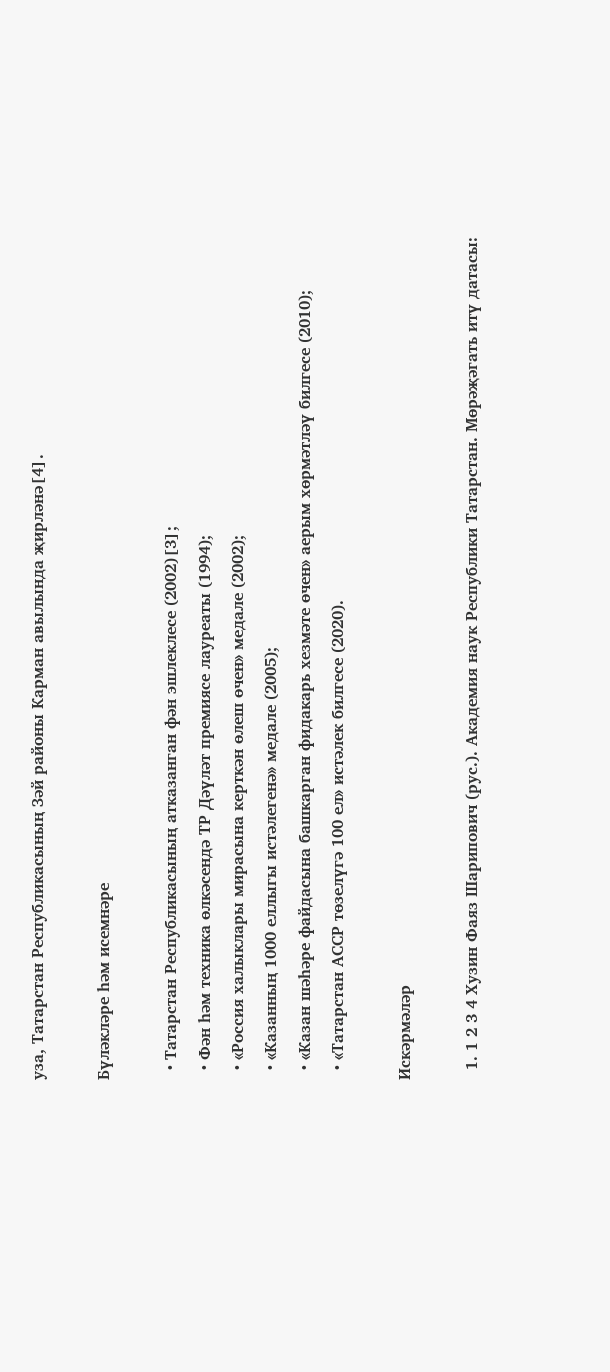уза, Татарстан Республикасының Зәй районы Карман авылында җирләнә[4].

Бүләкләре һәм исемнәре

  • Татарстан Республикасының атказанган фән эшлеклесе (2002)[3];
  • Фән һәм техника өлкәсендә ТР Дәүләт премиясе лауреаты (1994);
  • «Россия халыклары мирасына керткән өлеш өчен» медале (2002);
  • «Казанның 1000 еллыгы истәлегенә» медале (2005);
  • «Казан шәһәре файдасына башкарган фидакарь хезмәте өчен» аерым хөрмәтләү билгесе (2010);
  • «Татарстан АССР төзелүгә 100 ел» истәлек билгесе (2020).

Искәрмәләр

  1. 1 2 3 4 Хузин Фаяз Шарипович (рус.). Академия наук Республики Татарстан. Мөрәҗәгать итү датасы: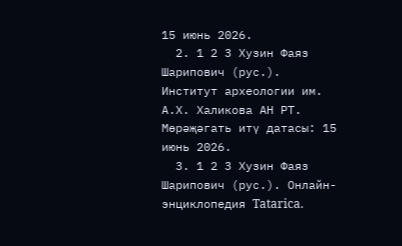15 июнь 2026.
  2. 1 2 3 Хузин Фаяз Шарипович (рус.). Институт археологии им. А.Х. Халикова АН РТ. Мөрәҗәгать итү датасы: 15 июнь 2026.
  3. 1 2 3 Хузин Фаяз Шарипович (рус.). Онлайн-энциклопедия Tatarica.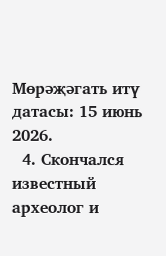Мөрәҗәгать итү датасы: 15 июнь 2026.
  4. Скончался известный археолог и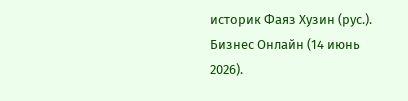историк Фаяз Хузин (рус.). Бизнес Онлайн (14 июнь 2026).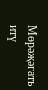Мөрәҗәгать итү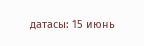датасы: 15 июнь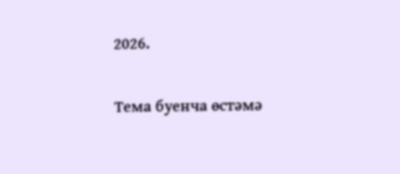2026.

Тема буенча өстәмә